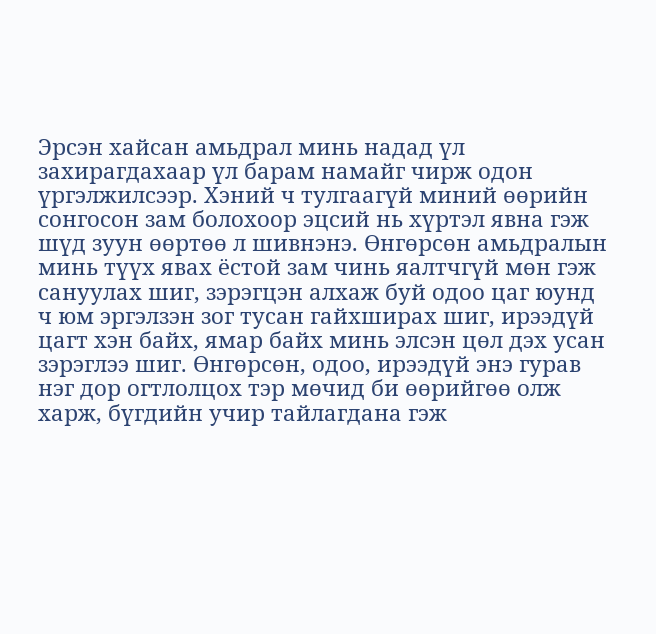Эрсэн хайсан амьдрал минь надад үл захирагдахаар үл барам намайг чирж одон үргэлжилсээр. Хэний ч тулгаагүй миний өөрийн сонгосон зам болохоор эцсий нь хүртэл явна гэж шүд зуун өөртөө л шивнэнэ. Өнгөрсөн амьдралын минь түүх явах ёстой зам чинь яалтчгүй мөн гэж сануулах шиг, зэрэгцэн алхаж буй одоо цаг юунд ч юм эргэлзэн зог тусан гайхширах шиг, ирээдүй цагт хэн байх, ямар байх минь элсэн цөл дэх усан зэрэглээ шиг. Өнгөрсөн, одоо, ирээдүй энэ гурав нэг дор огтлолцох тэр мөчид би өөрийгөө олж харж, бүгдийн учир тайлагдана гэж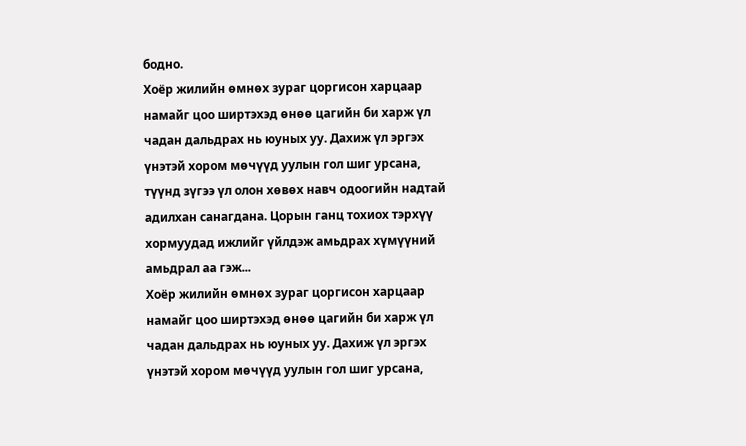бодно.
Хоёр жилийн өмнөх зураг цоргисон харцаар намайг цоо ширтэхэд өнөө цагийн би харж үл чадан дальдрах нь юуных уу. Дахиж үл эргэх үнэтэй хором мөчүүд уулын гол шиг урсана, түүнд зүгээ үл олон хөвөх навч одоогийн надтай адилхан санагдана. Цорын ганц тохиох тэрхүү хормуудад ижлийг үйлдэж амьдрах хүмүүний амьдрал аа гэж...
Хоёр жилийн өмнөх зураг цоргисон харцаар намайг цоо ширтэхэд өнөө цагийн би харж үл чадан дальдрах нь юуных уу. Дахиж үл эргэх үнэтэй хором мөчүүд уулын гол шиг урсана,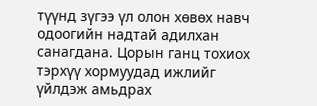түүнд зүгээ үл олон хөвөх навч одоогийн надтай адилхан санагдана. Цорын ганц тохиох тэрхүү хормуудад ижлийг үйлдэж амьдрах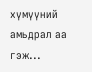хүмүүний амьдрал аа гэж...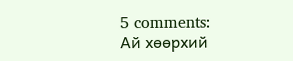5 comments:
Ай хөөрхий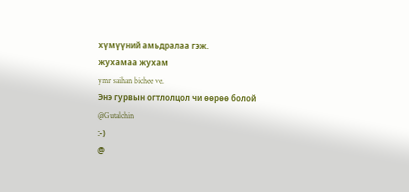хүмүүний амьдралаа гэж.
жухамаа жухам
ymr saihan bichee ve.
Энэ гурвын огтлолцол чи өөрөө болой
@Gutalchin
:-)
@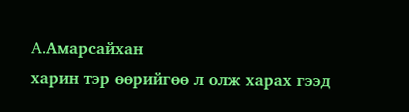A.Амарсайхан
харин тэр өөрийгөө л олж харах гээд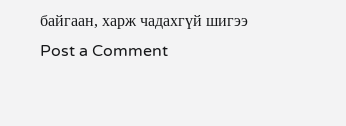байгаан, харж чадахгүй шигээ
Post a Comment